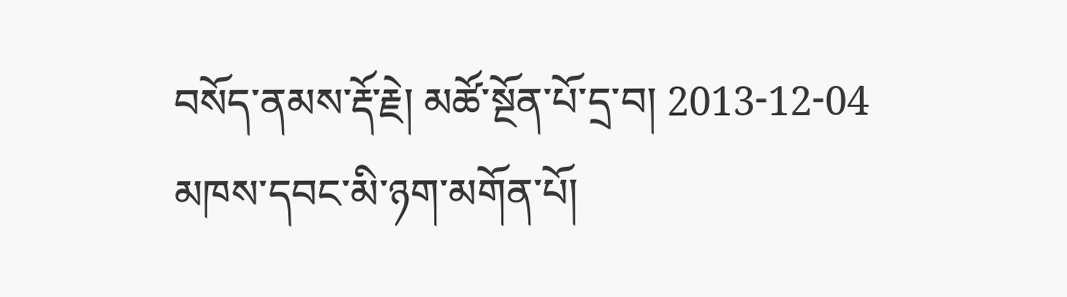བསོད་ནམས་རྡོ་རྗེ། མཚོ་སྔོན་པོ་དྲ་བ། 2013-12-04
མཁས་དབང་མི་ཉག་མགོན་པོ།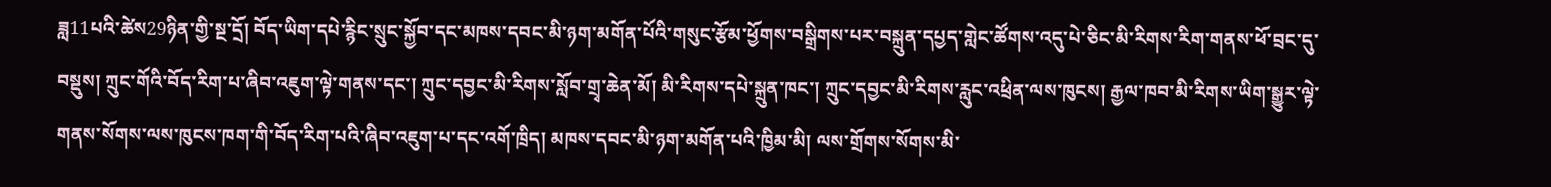ཟླ11པའི་ཚེས29ཉིན་གྱི་སྔ་དྲོ། བོད་ཡིག་དཔེ་རྙིང་སྲུང་སྐྱོབ་དང་མཁས་དབང་མི་ཉག་མགོན་པོའི་གསུང་རྩོམ་ཕྱོགས་བསྒྲིགས་པར་བསྐྲུན་དཔྱད་གླེང་ཚོགས་འདུ་པེ་ཅིང་མི་རིགས་རིག་གནས་ཕོ་བྲང་དུ་བསྡུས། ཀྲུང་གོའི་བོད་རིག་པ་ཞིབ་འཇུག་ལྟེ་གནས་དང་། ཀྲུང་དབྱང་མི་རིགས་སློབ་གྲྭ་ཆེན་མོ། མི་རིགས་དཔེ་སྐྲུན་ཁང་། ཀྲུང་དབྱང་མི་རིགས་རླུང་འཕྲིན་ལས་ཁུངས། རྒྱལ་ཁབ་མི་རིགས་ཡིག་སྒྱུར་ལྟེ་གནས་སོགས་ལས་ཁུངས་ཁག་གི་བོད་རིག་པའི་ཞིབ་འཇུག་པ་དང་འགོ་ཁྲིད། མཁས་དབང་མི་ཉག་མགོན་པའི་ཁྱིམ་མི། ལས་གྲོགས་སོགས་མི་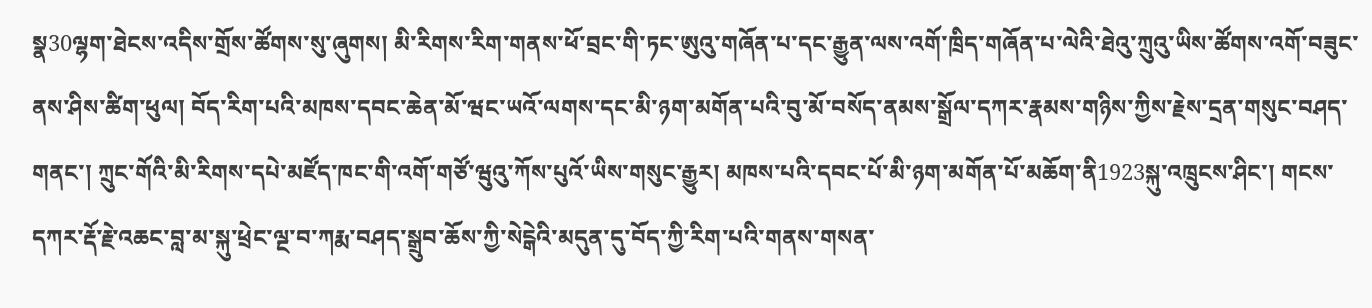སྣ30ལྷག་ཐེངས་འདིས་གྲོས་ཚོགས་སུ་ཞུགས། མི་རིགས་རིག་གནས་ཕོ་བྲང་གི་ཏང་ཨུའུ་གཞོན་པ་དང་རྒྱུན་ལས་འགོ་ཁྲིད་གཞོན་པ་ལེའི་ཐེའུ་ཀྲུའུ་ཡིས་ཚོགས་འགོ་བཟུང་ནས་ཤིས་ཚིག་ཕུལ། བོད་རིག་པའི་མཁས་དབང་ཆེན་མོ་ཝང་ཡའོ་ལགས་དང་མི་ཉག་མགོན་པའི་བུ་མོ་བསོད་ནམས་སྒྲོལ་དཀར་རྣམས་གཉིས་ཀྱིས་རྗེས་དྲན་གསུང་བཤད་གནང་། ཀྲུང་གོའི་མི་རིགས་དཔེ་མཛོད་ཁང་གི་འགོ་གཙོ་ཝུའུ་ཀོས་པུའོ་ཡིས་གསུང་རྒྱུར། མཁས་པའི་དབང་པོ་མི་ཉག་མགོན་པོ་མཆོག་ནི1923སྐུ་འཁྲུངས་ཤིང་། གངས་དཀར་རྡོ་རྗེ་འཆང་བླ་མ་སྐུ་ཕྲེང་ལྔ་བ་ཀརྨ་བཤད་སྒྲུབ་ཆོས་ཀྱི་སེངྒེའི་མདུན་དུ་བོད་ཀྱི་རིག་པའི་གནས་གསན་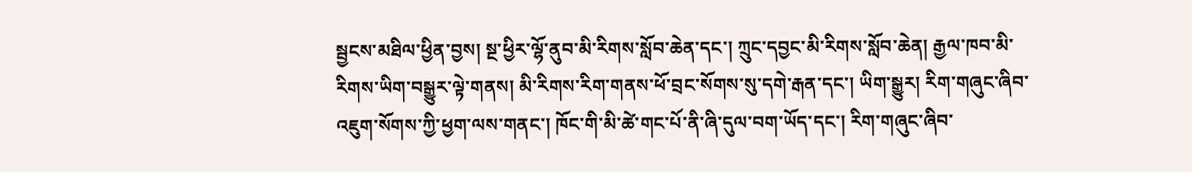སྦྱངས་མཐིལ་ཕྱིན་བྱས། སྔ་ཕྱིར་ལྷོ་ནུབ་མི་རིགས་སློབ་ཆེན་དང་། ཀྲུང་དབྱང་མི་རིགས་སློབ་ཆེན། རྒྱལ་ཁབ་མི་རིགས་ཡིག་བསྒྱུར་ལྟེ་གནས། མི་རིགས་རིག་གནས་ཕོ་བྲང་སོགས་སུ་དགེ་རྒན་དང་། ཡིག་སྒྱུར། རིག་གཞུང་ཞིབ་འཇུག་སོགས་ཀྱི་ཕྱག་ལས་གནང་། ཁོང་གི་མི་ཚེ་གང་པོ་ནི་ཞི་དུལ་བག་ཡོད་དང་། རིག་གཞུང་ཞིབ་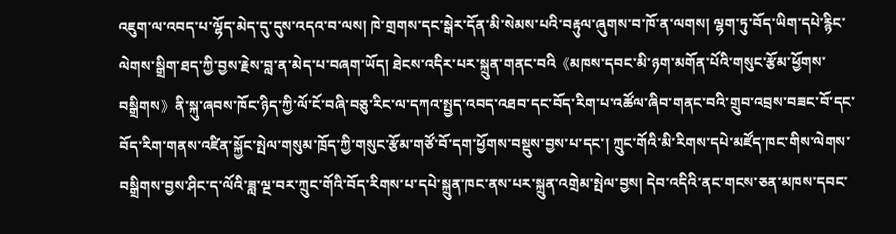འཇུག་ལ་འབད་པ་ལྷོད་མེད་དུ་དུས་འདའ་བ་ལས། ཁེ་གྲགས་དང་སྒེར་དོན་མི་སེམས་པའི་བརྟུལ་ཞུགས་བ་ཁོ་ན་ལགས། ལྷག་ཏུ་བོད་ཡིག་དཔེ་རྙིང་ལེགས་སྒྲིག་ཐད་ཀྱི་བྱས་རྗེས་བླ་ན་མེད་པ་བཞག་ཡོད། ཐེངས་འདིར་པར་སྐྲུན་གནང་བའི《མཁས་དབང་མི་ཉག་མགོན་པོའི་གསུང་རྩོམ་ཕྱོགས་བསྒྲིགས》ནི་སྐུ་ཞབས་ཁོང་ཉིད་ཀྱི་ལོ་ངོ་བཞི་བཅུ་རིང་ལ་དཀའ་སྤྱད་འབད་འཐབ་དང་བོད་རིག་པ་འཚོལ་ཞིབ་གནང་བའི་གྲུབ་འབྲས་བཟང་བོ་དང་བོད་རིག་གནས་འཛིན་སྐྱོང་སྤེལ་གསུམ་ཁྲོད་ཀྱི་གསུང་རྩོམ་གཙོ་བོ་དག་ཕྱོགས་བསྡུས་བྱས་པ་དང་། ཀྲུང་གོའི་མི་རིགས་དཔེ་མཛོད་ཁང་གིས་ལེགས་བསྒྲིགས་བྱས་ཤིང་ད་ལོའི་ཟླ་ལྔ་བར་ཀྲུང་གོའི་བོད་རིགས་པ་དཔེ་སྐྲུན་ཁང་ནས་པར་སྐྲུན་འགྲེམ་སྤེལ་བྱས། དེབ་འདིའི་ནང་གངས་ཅན་མཁས་དབང་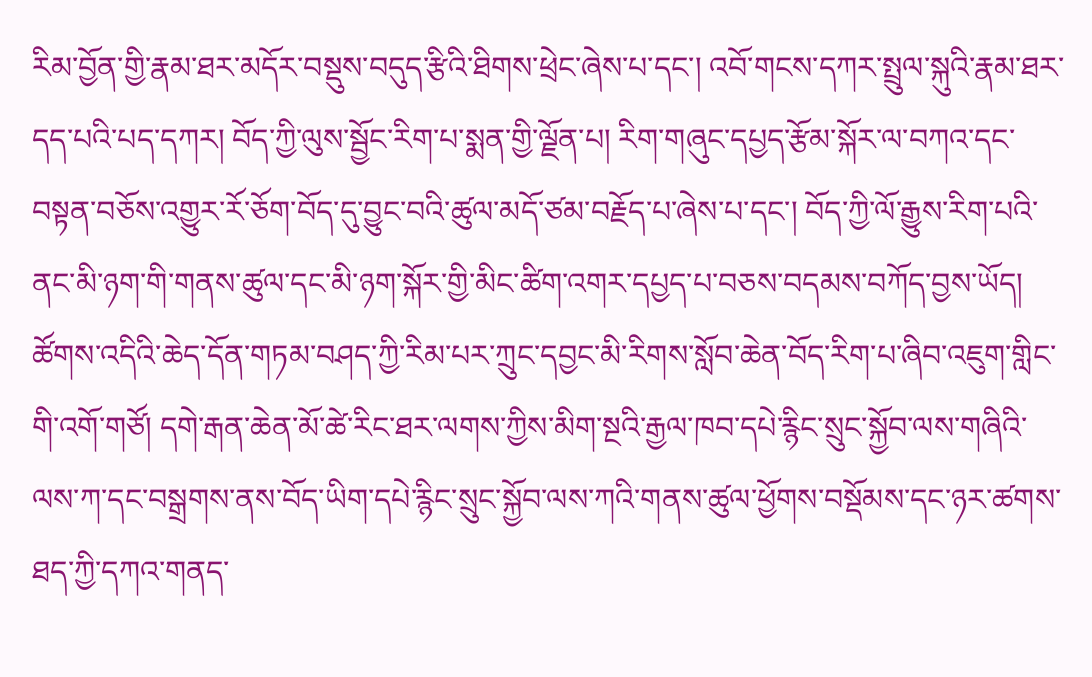རིམ་བྱོན་གྱི་རྣམ་ཐར་མདོར་བསྡུས་བདུད་རྩིའི་ཐིགས་ཕྲེང་ཞེས་པ་དང་། འབོ་གངས་དཀར་སྤྲུལ་སྐུའི་རྣམ་ཐར་དད་པའི་པད་དཀར། བོད་ཀྱི་ལུས་སྦྱོང་རིག་པ་སྨན་གྱི་ལྗོན་པ། རིག་གཞུང་དཔྱད་རྩོམ་སྐོར་ལ་བཀའ་དང་བསྟན་བཅོས་འགྱུར་རོ་ཅོག་བོད་དུ་བྱུང་བའི་ཚུལ་མདོ་ཙམ་བརྗོད་པ་ཞེས་པ་དང་། བོད་ཀྱི་ལོ་རྒྱུས་རིག་པའི་ནང་མི་ཉག་གི་གནས་ཚུལ་དང་མི་ཉག་སྐོར་གྱི་མིང་ཚིག་འགར་དཔྱད་པ་བཅས་བདམས་བཀོད་བྱས་ཡོད། ཚོགས་འདིའི་ཆེད་དོན་གཏམ་བཤད་ཀྱི་རིམ་པར་ཀྲུང་དབྱང་མི་རིགས་སློབ་ཆེན་བོད་རིག་པ་ཞིབ་འཇུག་གླིང་གི་འགོ་གཙོ། དགེ་རྒན་ཆེན་མོ་ཚེ་རིང་ཐར་ལགས་ཀྱིས་མིག་སྔའི་རྒྱལ་ཁབ་དཔེ་རྙིང་སྲུང་སྐྱོབ་ལས་གཞིའི་ལས་ཀ་དང་བསྒྲགས་ནས་བོད་ཡིག་དཔེ་རྙིང་སྲུང་སྐྱོབ་ལས་ཀའི་གནས་ཚུལ་ཕྱོགས་བསྡོམས་དང་ཉར་ཚགས་ཐད་ཀྱི་དཀའ་གནད་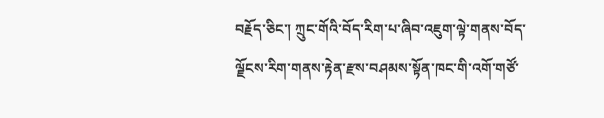བརྗོད་ཅིང་། ཀྲུང་གོའི་བོད་རིག་པ་ཞིབ་འཇུག་ལྟེ་གནས་བོད་ལྗོངས་རིག་གནས་རྟེན་རྫས་བཤམས་སྟོན་ཁང་གི་འགོ་གཙོ་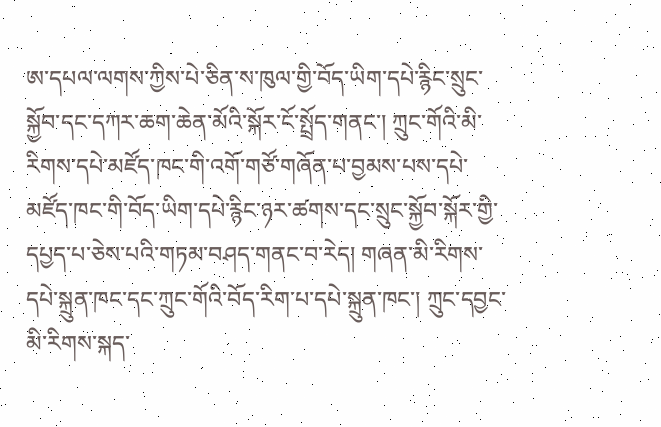ཨ་དཔལ་ལགས་ཀྱིས་པེ་ཅིན་ས་ཁུལ་གྱི་བོད་ཡིག་དཔེ་རྙིང་སྲུང་སྐྱོབ་དང་དཀར་ཆག་ཆེན་མོའི་སྐོར་ངོ་སྤྲོད་གནང་། ཀྲུང་གོའི་མི་རིགས་དཔེ་མཛོད་ཁང་གི་འགོ་གཙོ་གཞོན་པ་བྱམས་པས་དཔེ་མཛོད་ཁང་གི་བོད་ཡིག་དཔེ་རྙིང་ཉར་ཚགས་དང་སྲུང་སྐྱོབ་སྐོར་གྱི་དཔྱད་པ་ཅེས་པའི་གཏམ་བཤད་གནང་བ་རེད། གཞན་མི་རིགས་དཔེ་སྐྲུན་ཁང་དང་ཀྲུང་གོའི་བོད་རིག་པ་དཔེ་སྐྲུན་ཁང་། ཀྲུང་དབྱང་མི་རིགས་སྐད་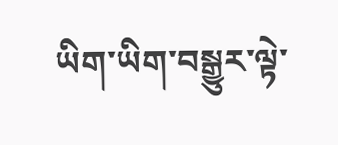ཡིག་ཡིག་བསྒྱུར་ལྟེ་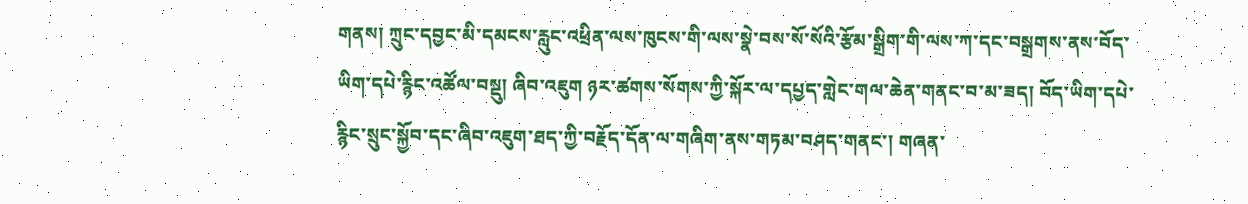གནས། ཀྲུང་དབྱང་མི་དམངས་རླུང་འཕྲིན་ལས་ཁུངས་གི་ལས་སྣེ་བས་སོ་སོའི་རྩོམ་སྒྲིག་གི་ལས་ཀ་དང་བསྒྲགས་ནས་བོད་ཡིག་དཔེ་རྙིང་འཚོལ་བསྡུ། ཞིབ་འཇུག ཉར་ཚགས་སོགས་ཀྱི་སྐོར་ལ་དཔྱད་གླེང་གལ་ཆེན་གནང་བ་མ་ཟད། བོད་ཡིག་དཔེ་རྙིང་སྲུང་སྐྱོབ་དང་ཞིབ་འཇུག་ཐད་ཀྱི་བརྗོད་དོན་ལ་གཞིག་ནས་གཏམ་བཤད་གནང་། གཞན་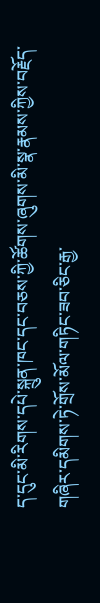ད་དུང་མི་རིགས་དཔེ་སྐྲུན་ཁང་དང་བཅས་ཀྱི་ཚོགས་ཞུགས་མི་སྣ་རྣམས་ཀྱིས་བརྗོད་གཞིར་དམིགས་ཏེ་གྲོས་མོལ་གཏིང་ཟབ་ཅིང་རྒྱ་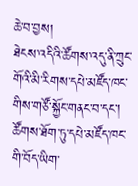ཆེ་བ་བྱས།
ཐེངས་འདིའི་ཚོགས་འདུ་ནི་ཀྲུང་གོའི་མི་རིགས་དཔེ་མཛོད་ཁང་གིས་གཙོ་སྐྱོང་གནང་བ་དང་། ཚོགས་ཐོག་ཏུ་དཔེ་མཛོད་ཁང་གི་བོད་ཡིག་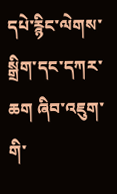དཔེ་རྙིང་ལེགས་སྒྲིག་དང་དཀར་ཆག ཞིབ་འཇུག་གི་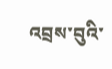འབྲས་བུའི་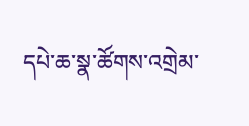དཔེ་ཆ་སྣ་ཚོགས་འགྲེམ་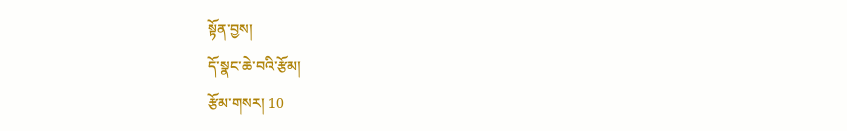སྟོན་བྱས།
དོ་སྣང་ཆེ་བའི་རྩོམ།
རྩོམ་གསར། 10